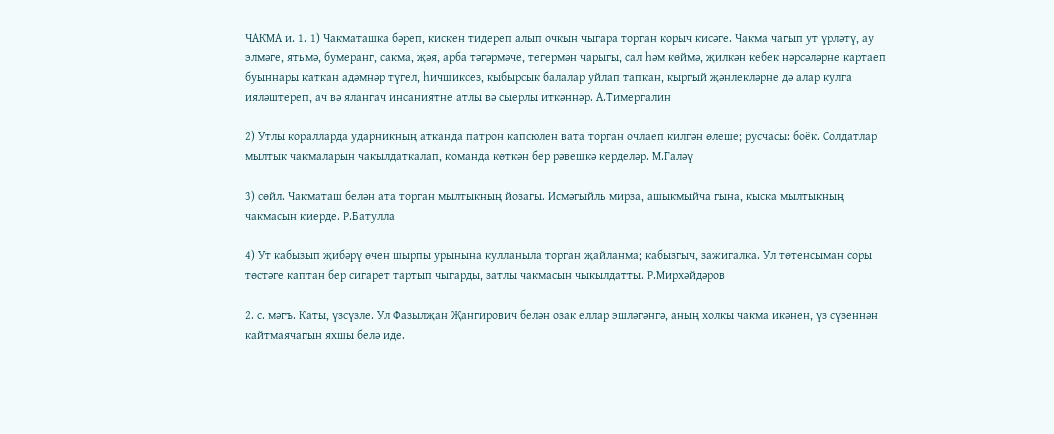ЧАКМА и. 1. 1) Чакматашка бәреп, кискен тидереп алып очкын чыгара торган корыч кисәге. Чакма чагып ут үрләтү, ау элмәге, ятьмә, бумеранг, сакма, җәя, арба тәгәрмәче, тегермән чарыгы, сал һәм көймә, җилкән кебек нәрсәләрне картаеп буыннары каткан адәмнәр түгел, һичшиксез, кыбырсык балалар уйлап тапкан, кыргый җәнлекләрне дә алар кулга ияләштереп, ач вә ялангач инсаниятне атлы вә сыерлы иткәннәр. А.Тимергалин

2) Утлы коралларда ударникның атканда патрон капсюлен вата торган очлаеп килгән өлеше; русчасы: боёк. Солдатлар мылтык чакмаларын чакылдаткалап, команда көткән бер рәвешкә керделәр. М.Галәү

3) сөйл. Чакматаш белән ата торган мылтыкның йозагы. Исмәгыйль мирза, ашыкмыйча гына, кыска мылтыкның чакмасын киерде. Р.Батулла

4) Ут кабызып җибәрү өчен шырпы урынына кулланыла торган җайланма; кабызгыч, зажигалка. Ул төтенсыман соры төстәге каптан бер сигарет тартып чыгарды, затлы чакмасын чыкылдатты. Р.Мирхәйдәров

2. с. мәгъ. Каты, үзсүзле. Ул Фазылҗан Җангирович белән озак еллар эшләгәнгә, аның холкы чакма икәнен, үз сүзеннән кайтмаячагын яхшы белә иде.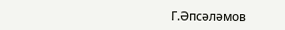Г.Әпсәләмов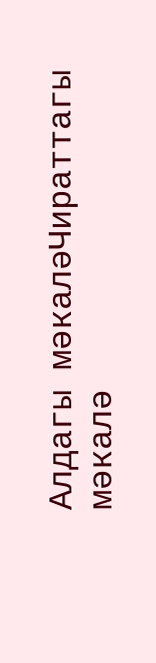Алдагы мәкаләЧираттагы мәкалә